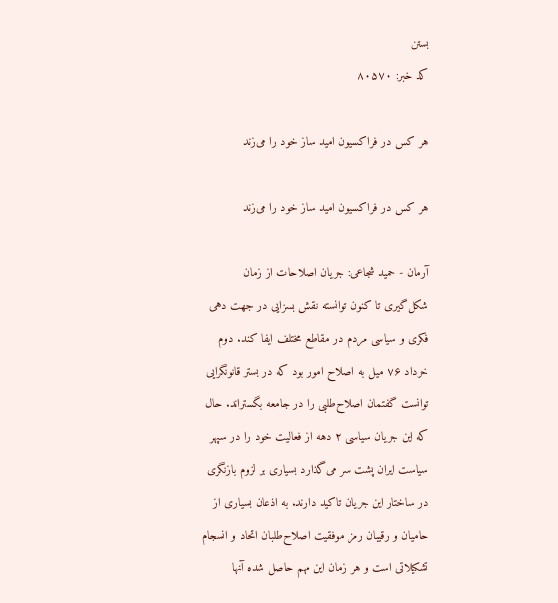بستن
کد خبر: ۸۰۵۷۰

هر کس در فراکسیون امید ساز خود را می‌زند

هر کس در فراکسیون امید ساز خود را می‌زند

آرمان - حمید شجاعی: جریان اصلاحات از زمان شکل‌گیری تا کنون توانسته نقش بسزایی در جهت دهی فکری و سیاسی مردم در مقاطع مختلف ایفا کند. دوم خرداد ۷۶ میل به اصلاح امور بود که در بستر قانونگرایی توانست گفتمان اصلاح‌طلبی را در جامعه بگستراند. حال که این جریان سیاسی ۲ دهه از فعالیت خود را در سپهر سیاست ایران پشت سر می‌گذارد بسیاری بر لزوم بازنگری در ساختار این جریان تاکید دارند. به اذعان بسیاری از حامیان و رقیبان رمز موفقیت اصلاح‌طلبان اتحاد و انسجام تشکیلاتی است و هر زمان این مهم حاصل شده آنها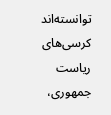توانسته‌اند کرسی‌های ریاست جمهوری،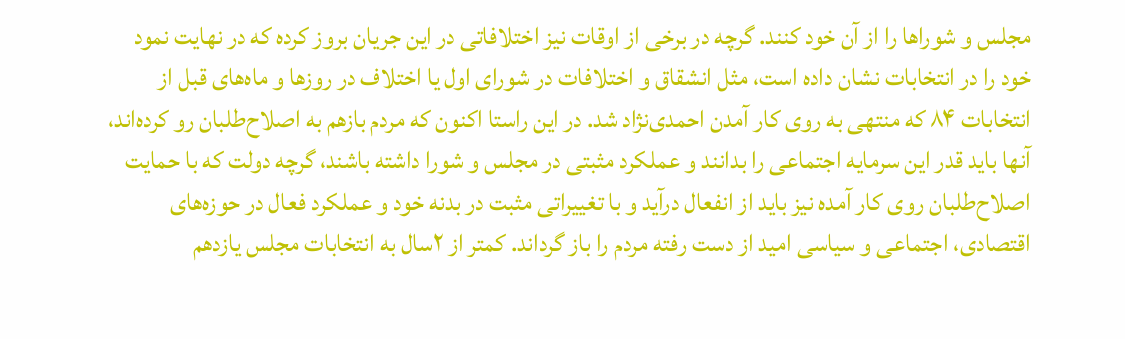مجلس و شوراها را از آن خود کنند. گرچه در برخی از اوقات نیز اختلافاتی در این جریان بروز کرده که در نهایت نمود خود را در انتخابات نشان داده است، مثل انشقاق و اختلافات در شورای اول یا اختلاف در روزها و ماه‌های قبل از انتخابات ۸۴ که منتهی به روی کار آمدن احمدی‌نژاد شد. در این راستا اکنون که مردم بازهم به اصلاح‌طلبان رو کرده‌اند، آنها باید قدر این سرمایه اجتماعی را بدانند و عملکرد مثبتی در مجلس و شورا داشته باشند، گرچه دولت که با حمایت اصلاح‌طلبان روی کار آمده نیز باید از انفعال درآید و با تغییراتی مثبت در بدنه خود و عملکرد فعال در حوزه‌های اقتصادی، اجتماعی و سیاسی امید از دست رفته مردم را باز گرداند. کمتر از ۲سال به انتخابات مجلس یازدهم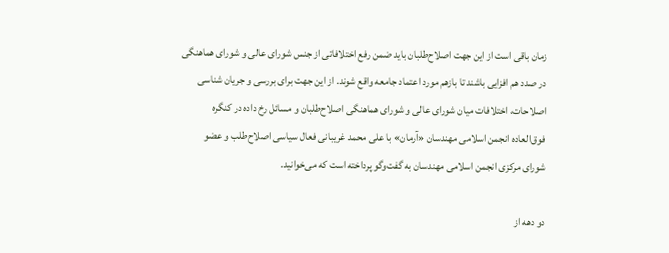زمان باقی است از این جهت اصلاح‌طلبان باید ضمن رفع اختلافاتی از جنس شورای عالی و شورای هماهنگی در صدد هم افزایی باشند تا بازهم مورد اعتماد جامعه واقع شوند. از این جهت برای بررسی و جریان شناسی اصلاحات، اختلافات میان شورای عالی و شورای هماهنگی اصلاح‌طلبان و مسائل رخ داده در کنگره فوق‌العاده انجمن اسلامی مهندسان «آرمان» با علی محمد غریبانی فعال سیاسی اصلاح‌طلب و عضو شورای مرکزی انجمن اسلامی مهندسان به گفت‌وگو پرداخته است که می‌خوانید.

دو دهه از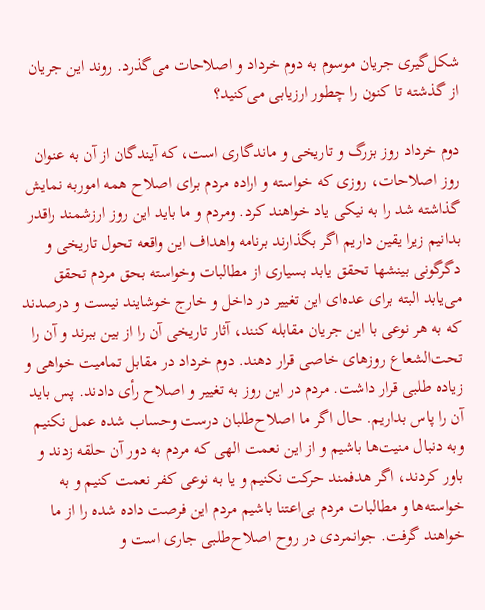شکل‌گیری جریان موسوم به دوم خرداد و اصلاحات می‌گذرد. روند این جریان از گذشته تا کنون را چطور ارزیابی می‌کنید؟

دوم خرداد روز بزرگ و تاریخی و ماندگاری است، که آیندگان از آن به عنوان روز اصلاحات، روزی که خواسته و اراده مردم برای اصلاح همه اموربه نمایش گذاشته شد را به نیکی یاد خواهند کرد. ومردم و ما باید این روز ارزشمند راقدر بدانیم زیرا یقین داریم اگر بگذارند برنامه واهداف این واقعه تحول تاریخی و دگرگونی بینشها تحقق یابد بسیاری از مطالبات وخواسته بحق مردم تحقق می‌یابد البته برای عده‌ای این تغییر در داخل و خارج خوشایند نیست و درصدند که به هر نوعی با این جریان مقابله کنند، آثار تاریخی آن را از بین ببرند و آن را تحت‌الشعاع روزهای خاصی قرار دهند. دوم خرداد در مقابل تمامیت خواهی و زیاده طلبی قرار داشت. مردم در این روز به تغییر و اصلاح رأی دادند. پس باید آن را پاس بداریم. حال اگر ما اصلاح‌طلبان درست وحساب شده عمل نکنیم وبه دنبال منیت‌ها باشیم و از این نعمت الهی که مردم به دور آن حلقه زدند و باور کردند، اگر هدفمند حرکت نکنیم و یا به نوعی کفر نعمت کنیم و به خواسته‌ها و مطالبات مردم بی‌اعتنا باشیم مردم این فرصت داده شده را از ما خواهند گرفت. جوانمردی در روح اصلاح‌طلبی جاری است و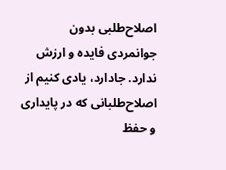اصلاح‌طلبی بدون جوانمردی فایده و ارزش ندارد. جادارد، یادی کنیم از اصلاح‌طلبانی که در پایداری و حفظ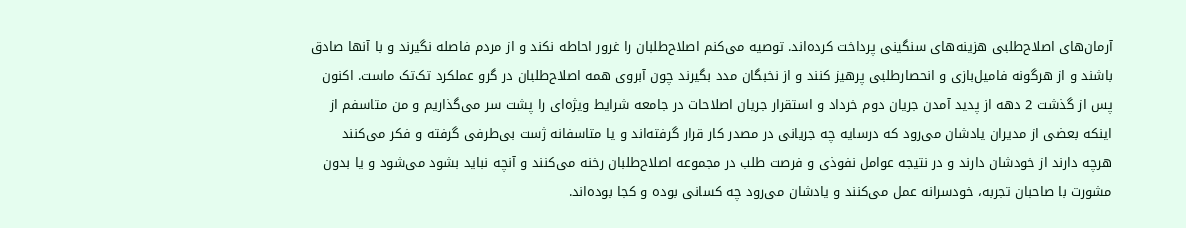آرمان‌های اصلاح‌طلبی هزینه‌های سنگینی پرداخت کرده‌اند. توصیه می‌کنم اصلاح‌طلبان را غرور احاطه نکند و از مردم فاصله نگیرند و با آنها صادق باشند و از هرگونه فامیل‌بازی و انحصارطلبی پرهیز کنند و از نخبگان مدد بگیرند چون آبروی همه اصلاح‌طلبان در گرو عملکرد تک‌تک ماست. اکنون پس از گذشت 2 دهه از پدید آمدن جریان دوم خرداد و استقرار جریان اصلاحات در جامعه شرایط ویژه‌ای را پشت سر می‌گذاریم و من متاسفم از اینکه بعضی از مدیران یادشان می‌رود که درسایه چه جریانی در مصدر کار قرار گرفته‌اند و یا متاسفانه ژست بی‌طرفی گرفته و فکر می‌کنند هرچه دارند از خودشان دارند و در نتیجه عوامل نفوذی و فرصت طلب در مجموعه اصلاح‌طلبان رخنه می‌کنند و آنچه نباید بشود می‌شود و یا بدون مشورت با صاحبان تجربه، خودسرانه عمل می‌کنند و یادشان می‌رود چه کسانی بوده و کجا بوده‌اند.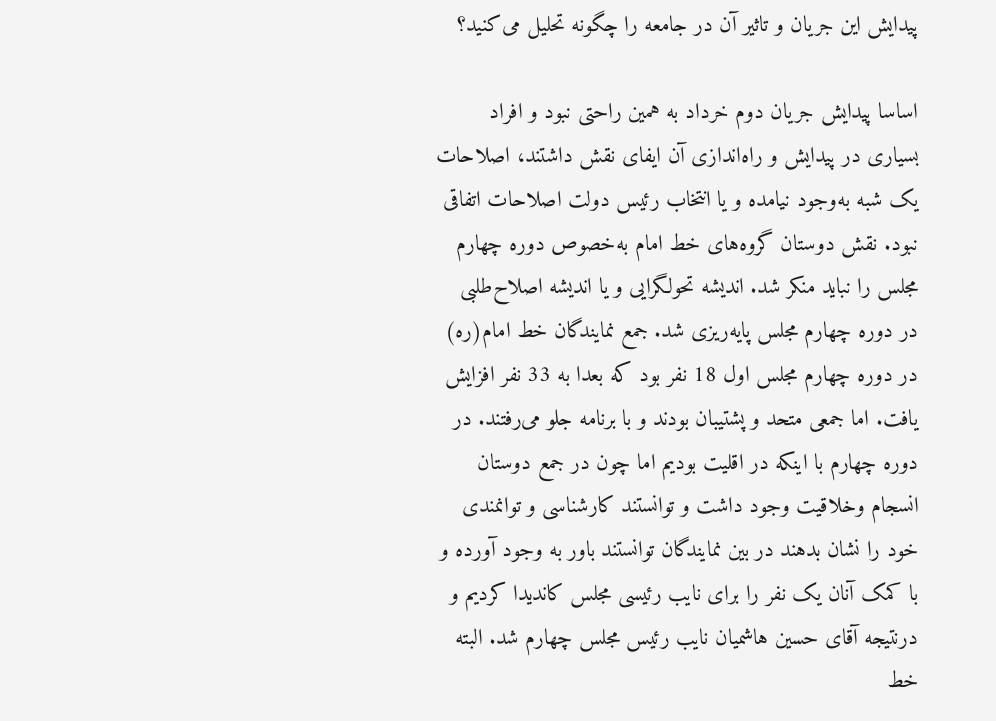پیدایش این جریان و تاثیر آن در جامعه را چگونه تحلیل می‌کنید؟

اساسا پیدایش جریان دوم خرداد به همین راحتی نبود و افراد بسیاری در پیدایش و راه‌اندازی آن ایفای نقش داشتند، اصلاحات یک شبه به‌وجود نیامده و یا انتخاب رئیس دولت اصلاحات اتفاقی نبود. نقش دوستان گروه‌های خط امام به‌خصوص دوره چهارم مجلس را نباید منکر شد. اندیشه تحولگرایی و یا اندیشه اصلاح‌طلبی در دوره چهارم مجلس پایه‌ریزی شد. جمع نمایندگان خط امام(ره) در دوره چهارم مجلس اول 18 نفر بود که بعدا به 33 نفر افزایش یافت. اما جمعی متحد و پشتیبان بودند و با برنامه جلو می‌رفتند. در دوره چهارم با اینکه در اقلیت بودیم اما چون در جمع دوستان انسجام وخلاقیت وجود داشت و توانستند کارشناسی و توانمندی خود را نشان بدهند در بین نمایندگان توانستند باور به وجود آورده و با کمک آنان یک نفر را برای نایب رئیسی مجلس کاندیدا کردیم و درنتیجه آقای حسین هاشمیان نایب رئیس مجلس چهارم شد. البته خط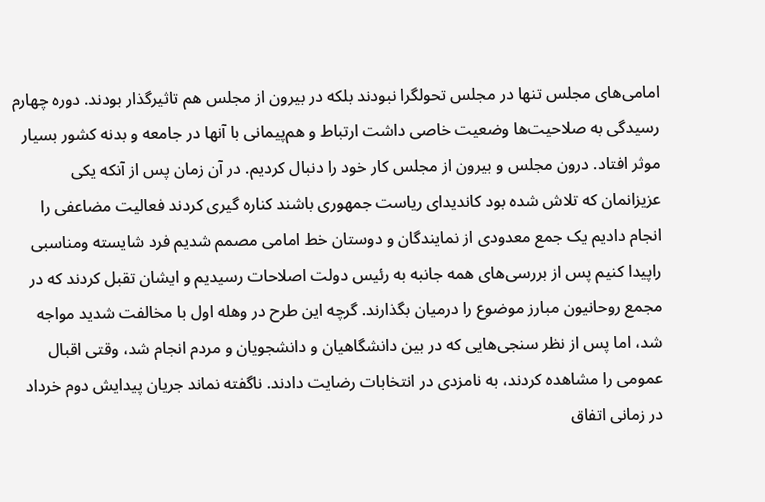امامی‌های مجلس تنها در مجلس تحولگرا نبودند بلکه در بیرون از مجلس هم تاثیرگذار بودند. دوره چهارم رسیدگی به صلاحیت‌ها وضعیت خاصی داشت ارتباط و هم‌پیمانی با آنها در جامعه و بدنه کشور بسیار موثر افتاد. درون مجلس و بیرون از مجلس کار خود را دنبال کردیم. در آن زمان پس از آنکه یکی عزیزانمان که تلاش شده بود کاندیدای ریاست جمهوری باشند کناره گیری کردند فعالیت مضاعفی را انجام دادیم یک جمع معدودی از نمایندگان و دوستان خط امامی مصمم شدیم فرد شایسته ومناسبی راپیدا کنیم پس از بررسی‌های همه جانبه به رئیس دولت اصلاحات رسیدیم و ایشان تقبل کردند که در مجمع روحانیون مبارز موضوع را درمیان بگذارند. گرچه این طرح در وهله اول با مخالفت شدید مواجه شد، اما پس از نظر سنجی‌هایی که در بین دانشگاهیان و دانشجویان و مردم انجام شد، وقتی اقبال عمومی را مشاهده کردند، به نامزدی در انتخابات رضایت دادند. ناگفته نماند جریان پیدایش دوم خرداد در زمانی اتفاق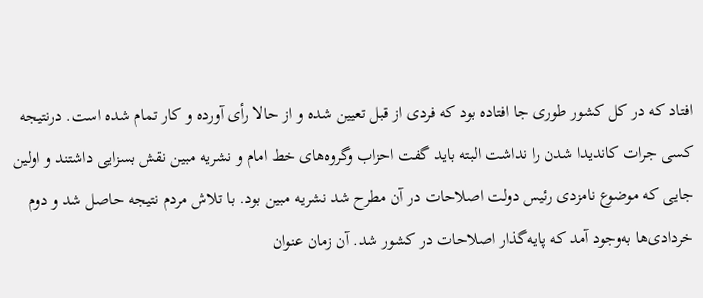افتاد که در کل کشور طوری جا افتاده بود که فردی از قبل تعیین شده و از حالا رأی آورده و کار تمام شده است. درنتیجه کسی جرات کاندیدا شدن را نداشت البته باید گفت احزاب وگروه‌های خط امام و نشریه مبین نقش بسزایی داشتند و اولین جایی که موضوع نامزدی رئیس دولت اصلاحات در آن مطرح شد نشریه مبین بود. با تلاش مردم نتیجه حاصل شد و دوم خردادی‌ها به‌وجود آمد که پایه‌گذار اصلاحات در کشور شد. آن زمان عنوان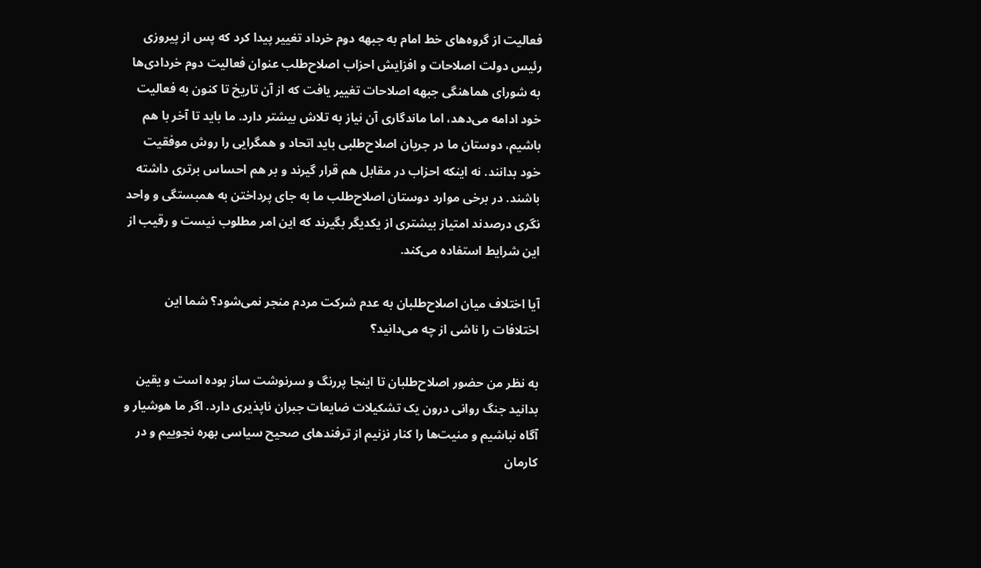فعالیت از گروه‌های خط امام به جبهه دوم خرداد تغییر پیدا کرد که پس از پیروزی رئیس دولت اصلاحات و افزایش احزاب اصلاح‌طلب عنوان فعالیت دوم خردادی‌ها به شورای هماهنگی جبهه اصلاحات تغییر یافت که از آن تاریخ تا کنون به فعالیت خود ادامه می‌دهد، اما ماندگاری آن نیاز به تلاش بیشتر دارد. ما باید تا آخر با هم باشیم، دوستان ما در جریان اصلاح‌طلبی باید اتحاد و همگرایی را روش موفقیت خود بدانند. نه اینکه احزاب در مقابل هم قرار گیرند و بر هم احساس برتری داشته باشند. در برخی موارد دوستان اصلاح‌طلب ما به جای پرداختن به همبستگی و واحد نگری درصدند امتیاز بیشتری از یکدیگر بگیرند که این امر مطلوب نیست و رقیب از این شرایط استفاده می‌کند.

آیا اختلاف میان اصلاح‌طلبان به عدم شرکت مردم منجر نمی‌شود؟ شما این اختلافات را ناشی از چه می‌دانید؟

به نظر من حضور اصلاح‌طلبان تا اینجا پررنگ و سرنوشت ساز بوده است و یقین بدانید جنگ روانی درون یک تشکیلات ضایعات جبران ناپذیری دارد. اگر ما هوشیار و آگاه نباشیم و منیت‌ها را کنار نزنیم از ترفندهای صحیح سیاسی بهره نجوییم و در کارمان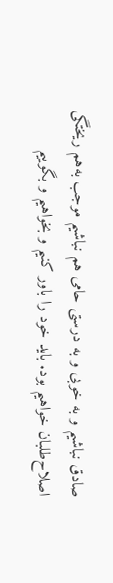صادق نباشیم و به خوبی و به درستی حامی هم نباشیم موجب به‌هم ریختگی اصلاح‌طلبان خواهیم بود. باید خود را باور کنیم و بخواهیم و بگوییم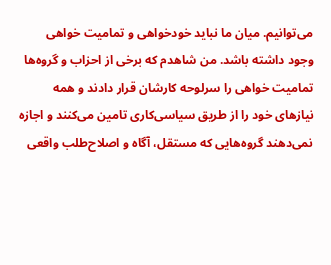می‌توانیم. میان ما نباید خودخواهی و تمامیت خواهی وجود داشته باشد. من شاهدم که برخی از احزاب و گروه‌ها تمامیت خواهی را سرلوحه کارشان قرار دادند و همه نیازهای خود را از طریق سیاسی‌کاری تامین می‌کنند و اجازه نمی‌دهند گروه‌هایی که مستقل، آگاه و اصلاح‌طلب واقعی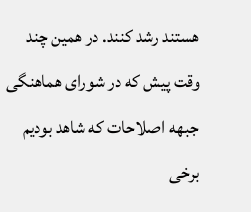هستند رشد کنند. در همین چند وقت پیش که در شورای هماهنگی جبهه اصلاحات که شاهد بودیم برخی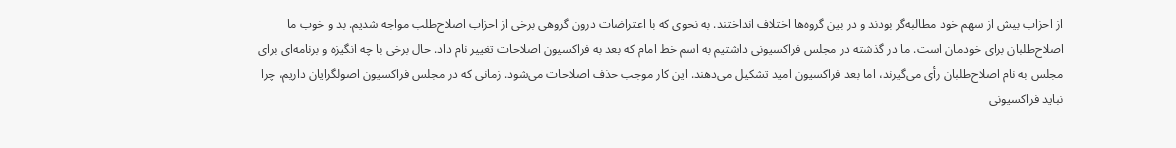از احزاب بیش از سهم خود مطالبه‌گر بودند و در بین گروه‌ها اختلاف انداختند. به نحوی که با اعتراضات درون گروهی برخی از احزاب اصلاح‌طلب مواجه شدیم. بد و خوب ما اصلاح‌طلبان برای خودمان است. ما در گذشته در مجلس فراکسیونی داشتیم به اسم خط امام که بعد به فراکسیون اصلاحات تغییر نام داد. حال برخی با چه انگیزه و برنامه‌ای برای مجلس به نام اصلاح‌طلبان رأی می‌گیرند، اما بعد فراکسیون امید تشکیل می‌دهند. این کار موجب حذف اصلاحات می‌شود. زمانی که در مجلس فراکسیون اصولگرایان داریم، چرا نباید فراکسیونی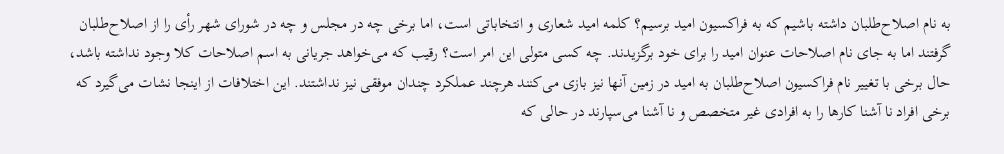به نام اصلاح‌طلبان داشته باشیم که به فراکسیون امید برسیم؟ کلمه امید شعاری و انتخاباتی است، اما برخی چه در مجلس و چه در شورای شهر رأی را از اصلاح‌طلبان گرفتند اما به جای نام اصلاحات عنوان امید را برای خود برگزیدند. چه کسی متولی این امر است؟ رقیب که می‌خواهد جریانی به اسم اصلاحات کلا وجود نداشته باشد، حال برخی با تغییر نام فراکسیون اصلاح‌طلبان به امید در زمین آنها نیز بازی می‌کنند هرچند عملکرد چندان موفقی نیز نداشتند. این اختلافات از اینجا نشات می‌گیرد که برخی افراد نا آشنا کارها را به افرادی غیر متخصص و نا آشنا می‌سپارند در حالی که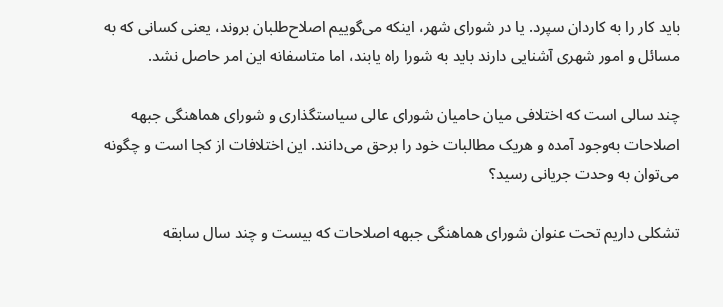باید کار را به کاردان سپرد. یا در شورای شهر، اینکه می‌گوییم اصلاح‌طلبان بروند، یعنی کسانی که به مسائل و امور شهری آشنایی دارند باید به شورا راه یابند، اما متاسفانه این امر حاصل نشد.

چند سالی است که اختلافی میان حامیان شورای عالی سیاستگذاری و شورای هماهنگی جبهه اصلاحات به‌وجود آمده و هریک مطالبات خود را برحق می‌دانند. این اختلافات از کجا است و چگونه می‌توان به وحدت جریانی رسید؟

تشکلی داریم تحت عنوان شورای هماهنگی جبهه اصلاحات که بیست و چند سال سابقه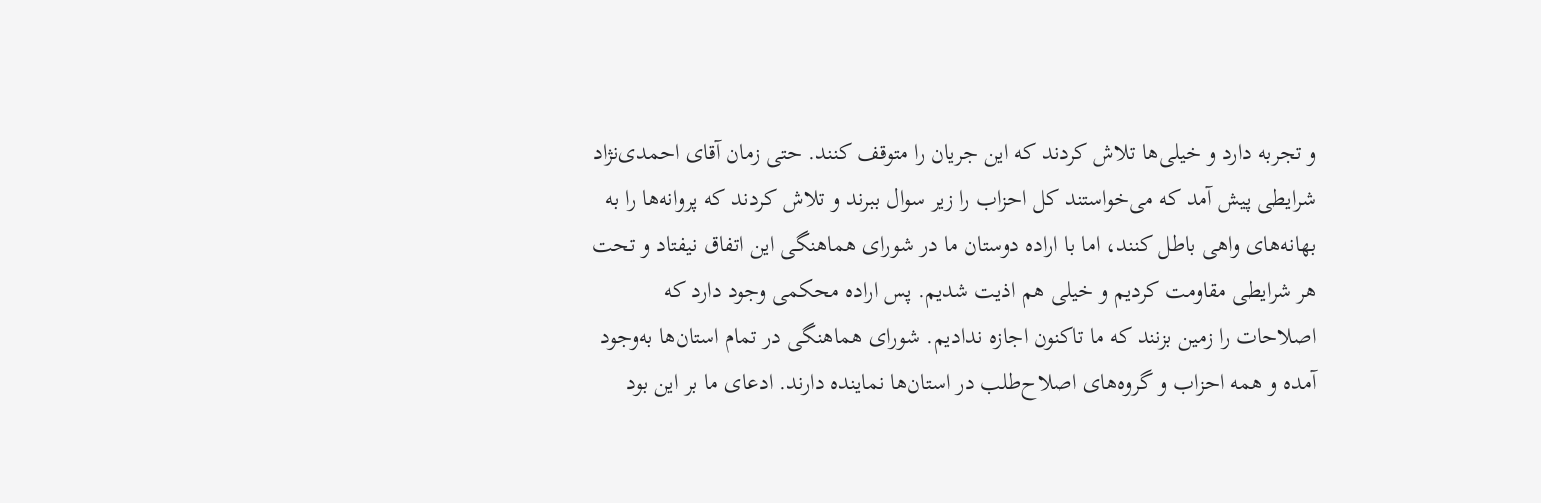و تجربه دارد و خیلی‌ها تلاش کردند که این جریان را متوقف کنند. حتی زمان آقای احمدی‌نژاد شرایطی پیش آمد که می‌خواستند کل احزاب را زیر سوال ببرند و تلاش کردند که پروانه‌ها را به بهانه‌های واهی باطل کنند، اما با اراده دوستان ما در شورای هماهنگی این اتفاق نیفتاد و تحت هر شرایطی مقاومت کردیم و خیلی هم اذیت شدیم. پس اراده محکمی وجود دارد که اصلاحات را زمین بزنند که ما تاکنون اجازه ندادیم. شورای هماهنگی در تمام استان‌ها به‌وجود آمده و همه احزاب و گروه‌های اصلاح‌طلب در استان‌ها نماینده دارند. ادعای ما بر این بود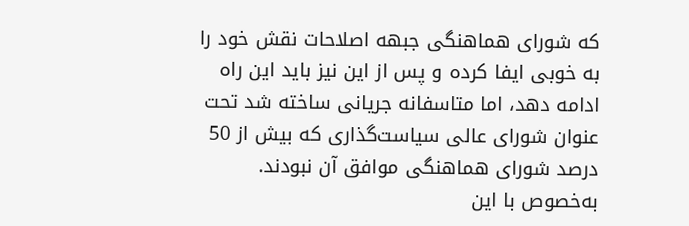که شورای هماهنگی جبهه اصلاحات نقش خود را به خوبی ایفا کرده و پس از این نیز باید این راه ادامه دهد، اما متاسفانه جریانی ساخته شد تحت عنوان شورای عالی سیاست‌گذاری که بیش از 50 درصد شورای هماهنگی موافق آن نبودند. به‌خصوص با این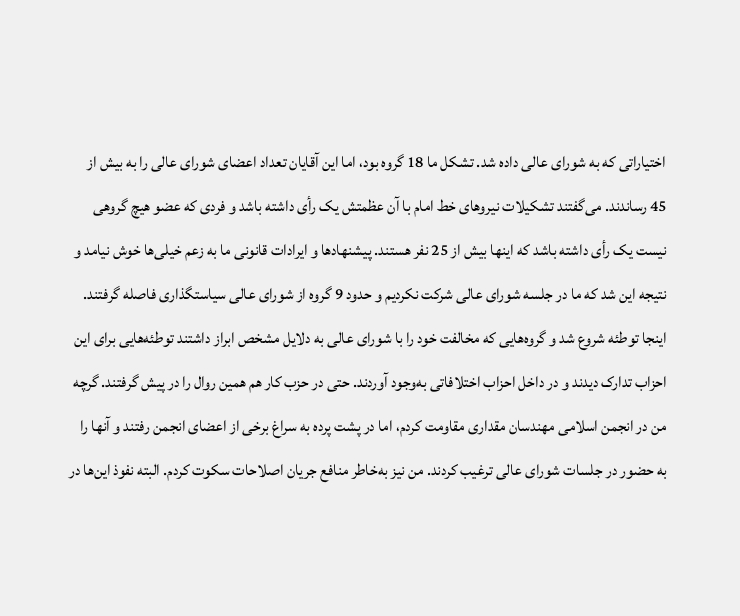اختیاراتی که به شورای عالی داده شد. تشکل ما 18 گروه بود، اما این آقایان تعداد اعضای شورای عالی را به بیش از 45 رساندند. می‌گفتند تشکیلات نیروهای خط امام با آن عظمتش یک رأی داشته باشد و فردی که عضو هیچ گروهی نیست یک رأی داشته باشد که اینها بیش از 25 نفر هستند. پیشنهادها و ایرادات قانونی ما به زعم خیلی‌ها خوش نیامد و نتیجه این شد که ما در جلسه شورای عالی شرکت نکردیم و حدود 9 گروه از شورای عالی سیاستگذاری فاصله گرفتند. اینجا توطئه شروع شد و گروه‌هایی که مخالفت خود را با شورای عالی به دلایل مشخص ابراز داشتند توطئه‌هایی برای این احزاب تدارک دیدند و در داخل احزاب اختلافاتی به‌وجود آوردند. حتی در حزب کار هم همین روال را در پیش گرفتند. گرچه من در انجمن اسلامی مهندسان مقداری مقاومت کردم، اما در پشت پرده به سراغ برخی از اعضای انجمن رفتند و آنها را به حضور در جلسات شورای عالی ترغیب کردند. من نیز به‌خاطر منافع جریان اصلاحات سکوت کردم. البته نفوذ این‌ها در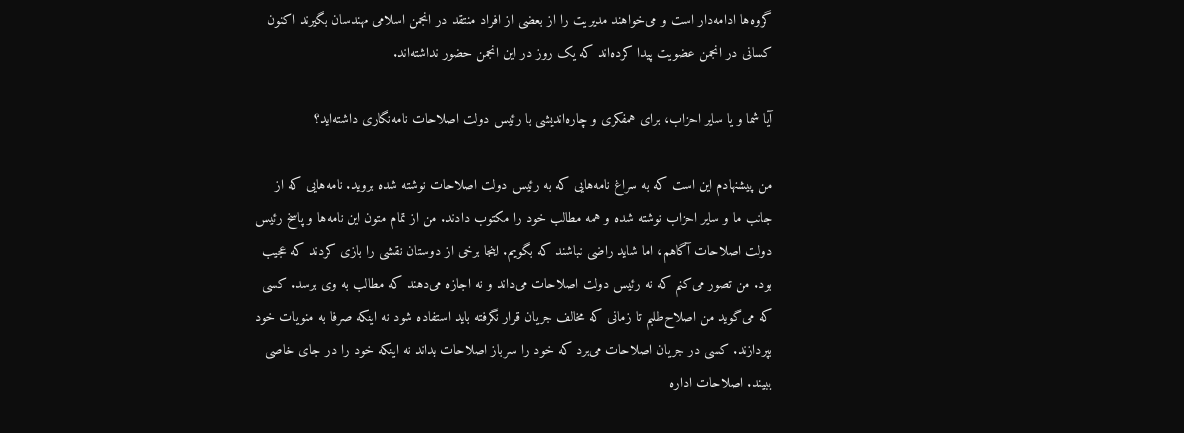گروه‌ها ادامه‌دار است و می‌خواهند مدیریت را از بعضی از افراد منتقد در انجمن اسلامی مهندسان بگیرند اکنون کسانی در انجمن عضویت پیدا کرده‌اند که یک روز در این انجمن حضور نداشته‌اند.

آیا شما و یا سایر احزاب، برای همفکری و چاره‌اندیشی با رئیس دولت اصلاحات نامه‌نگاری داشته‌اید؟

من پیشنهادم این است که به سراغ نامه‌هایی که به رئیس دولت اصلاحات نوشته شده بروید. نامه‌هایی که از جانب ما و سایر احزاب نوشته شده و همه مطالب خود را مکتوب دادند. من از تمام متون این نامه‌ها و پاسخ رئیس دولت اصلاحات آگاهم، اما شاید راضی نباشند که بگویم. اینجا برخی از دوستان نقشی را بازی کردند که عجیب بود. من تصور می‌کنم که نه رئیس دولت اصلاحات می‌داند و نه اجازه می‌دهند که مطالب به وی برسد. کسی که می‌گوید من اصلاح‌طلبم تا زمانی که مخالف جریان قرار نگرفته باید استفاده شود نه اینکه صرفا به منویات خود بپردازند. کسی در جریان اصلاحات می‌برد که خود را سرباز اصلاحات بداند نه اینکه خود را در جای خاصی ببیند. اصلاحات اداره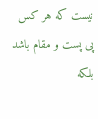نیست که هر کس پی پست و مقام باشد بلکه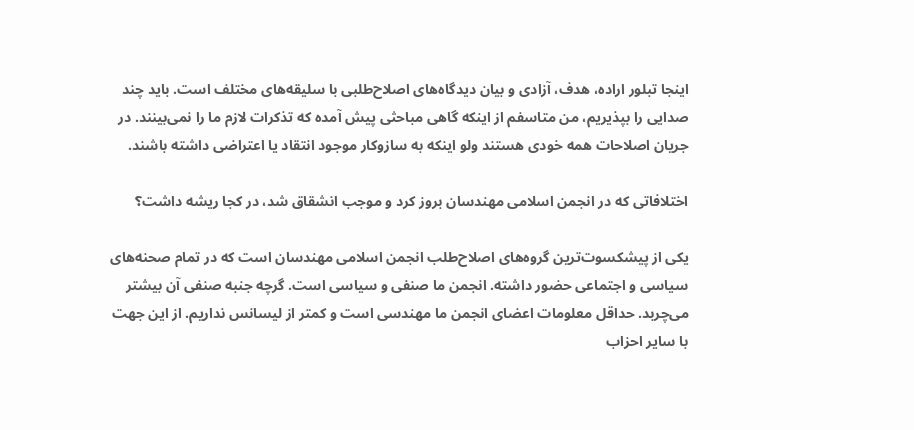اینجا تبلور اراده، هدف، آزادی و بیان دیدگاه‌های اصلاح‌طلبی با سلیقه‌های مختلف است. باید چند صدایی را بپذیریم، من متاسفم از اینکه گاهی مباحثی پیش آمده که تذکرات لازم ما را نمی‌بینند. در جریان اصلاحات همه خودی هستند ولو اینکه به سازوکار موجود انتقاد یا اعتراضی داشته باشند.

اختلافاتی که در انجمن اسلامی مهندسان بروز کرد و موجب انشقاق شد، در کجا ریشه داشت؟

یکی از پیشکسوت‌ترین گروه‌های اصلاح‌طلب انجمن اسلامی مهندسان است که در تمام صحنه‌های سیاسی و اجتماعی حضور داشته. انجمن ما صنفی و سیاسی است. گرچه جنبه صنفی آن بیشتر می‌چربد. حداقل معلومات اعضای انجمن ما مهندسی است و کمتر از لیسانس نداریم. از این جهت با سایر احزاب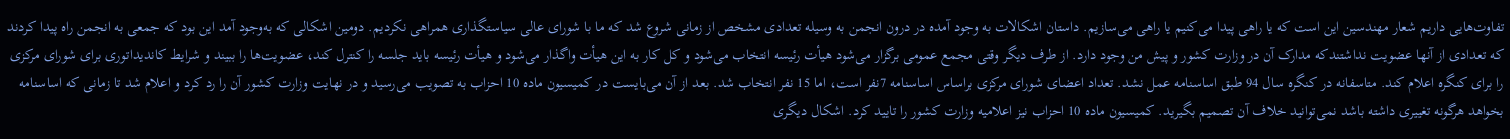تفاوت‌هایی داریم شعار مهندسین این است که یا راهی پیدا می‌کنیم یا راهی می‌سازیم. داستان اشکالات به وجود آمده در درون انجمن به وسیله تعدادی مشخص از زمانی شروع شد که ما با شورای عالی سیاستگذاری همراهی نکردیم. دومین اشکالی که به‌وجود آمد این بود که جمعی به انجمن راه پیدا کردند که تعدادی از آنها عضویت نداشتندکه مدارک آن در وزارت کشور و پیش من وجود دارد. از طرف دیگر وقتی مجمع عمومی برگزار می‌شود هیأت رئیسه انتخاب می‌شود و کل کار به این هیأت واگذار می‌شود و هیأت رئیسه باید جلسه را کنترل کند، عضویت‌ها را ببیند و شرایط کاندیداتوری برای شورای مرکزی را برای کنگره اعلام کند. متاسفانه در کنگره سال 94 طبق اساسنامه عمل نشد. تعداد اعضای شورای مرکزی براساس اساسنامه 7نفر است، اما 15 نفر انتخاب شد. بعد از آن می‌بایست در کمیسیون ماده 10 احزاب به تصویب می‌رسید و در نهایت وزارت کشور آن را رد کرد و اعلام شد تا زمانی که اساسنامه بخواهد هرگونه تغییری داشته باشد نمی‌توانید خلاف آن تصمیم بگیرید. کمیسیون ماده 10 احزاب نیز اعلامیه وزارت کشور را تایید کرد. اشکال دیگری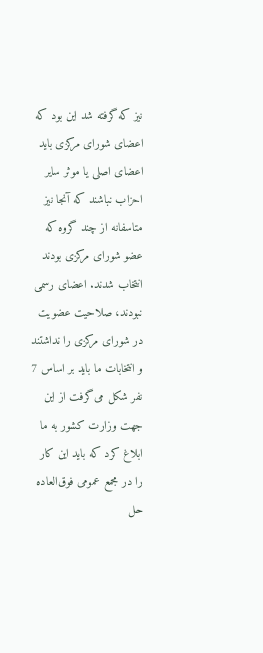نیز که گرفته شد این بود که اعضای شورای مرکزی باید اعضای اصلی یا موثر سایر احزاب نباشند که آنجا نیز متاسفانه از چند گروه که عضو شورای مرکزی بودند انتخاب شدند. اعضای رسمی نبودند، صلاحیت عضویت در شورای مرکزی را نداشتند و انتخابات ما باید بر اساس 7 نفر شکل می‌گرفت از این جهت وزارت کشور به ما ابلاغ کرد که باید این کار را در مجمع عمومی فوق‌العاده حل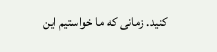کنید. زمانی که ما خواستیم این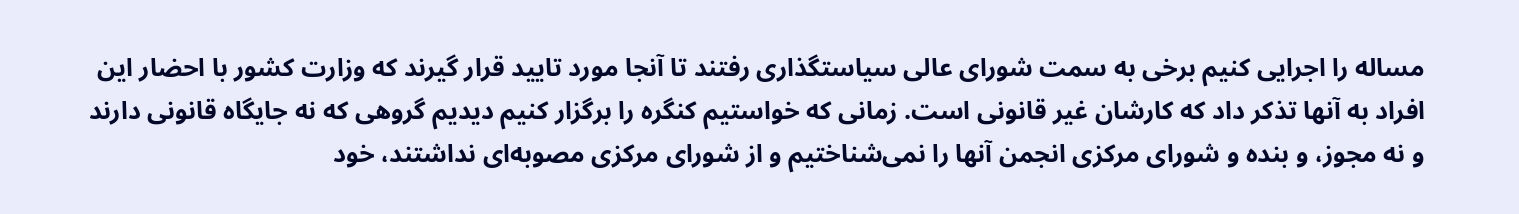مساله را اجرایی کنیم برخی به سمت شورای عالی سیاستگذاری رفتند تا آنجا مورد تایید قرار گیرند که وزارت کشور با احضار این افراد به آنها تذکر داد که کارشان غیر قانونی است. زمانی که خواستیم کنگره را برگزار کنیم دیدیم گروهی که نه جایگاه قانونی دارند و نه مجوز، و بنده و شورای مرکزی انجمن آنها را نمی‌شناختیم و از شورای مرکزی مصوبه‌ای نداشتند، خود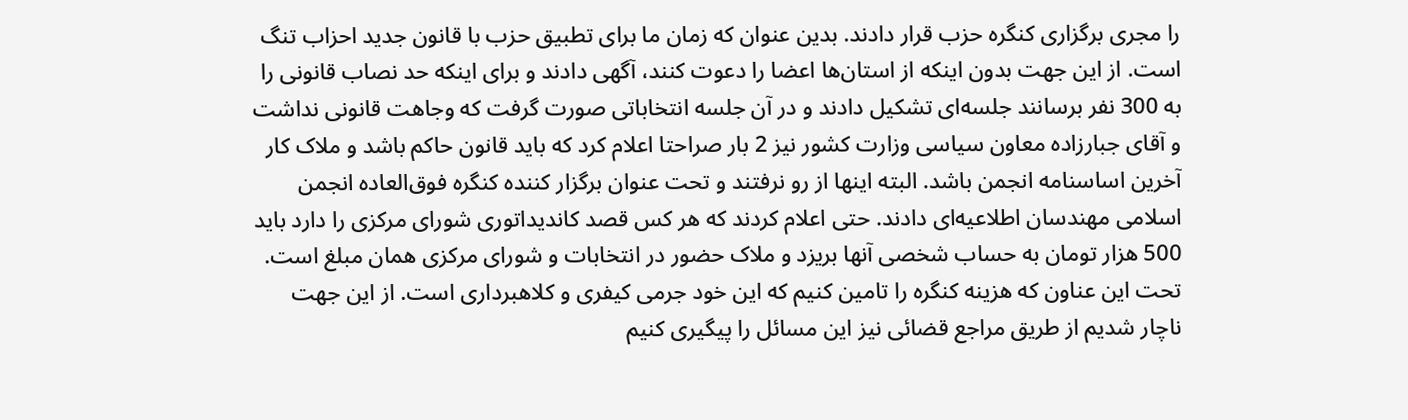را مجری برگزاری کنگره حزب قرار دادند. بدین عنوان که زمان ما برای تطبیق حزب با قانون جدید احزاب تنگ است. از این جهت بدون اینکه از استان‌ها اعضا را دعوت کنند، آگهی دادند و برای اینکه حد نصاب قانونی را به 300 نفر برسانند جلسه‌ای تشکیل دادند و در آن جلسه انتخاباتی صورت گرفت که وجاهت قانونی نداشت و آقای جبارزاده معاون سیاسی وزارت کشور نیز 2 بار صراحتا اعلام کرد که باید قانون حاکم باشد و ملاک کار آخرین اساسنامه انجمن باشد. البته اینها از رو نرفتند و تحت عنوان برگزار کننده کنگره فوق‌العاده انجمن اسلامی مهندسان اطلاعیه‌ای دادند. حتی اعلام کردند که هر کس قصد کاندیداتوری شورای مرکزی را دارد باید 500 هزار تومان به حساب شخصی آنها بریزد و ملاک حضور در انتخابات و شورای مرکزی همان مبلغ است. تحت این عناون که هزینه کنگره را تامین کنیم که این خود جرمی کیفری و کلاهبرداری است. از این جهت ناچار شدیم از طریق مراجع قضائی نیز این مسائل را پیگیری کنیم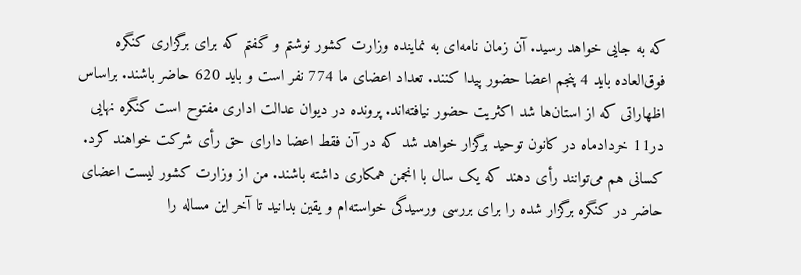که به جایی خواهد رسید. آن زمان نامه‌ای به نماینده وزارت کشور نوشتم و گفتم که برای برگزاری کنگره فوق‌العاده باید 4 پنجم اعضا حضور پیدا کنند. تعداد اعضای ما 774 نفر است و باید 620 حاضر باشند. براساس اظهاراتی که از استان‌ها شد اکثریت حضور نیافته‌اند. پرونده در دیوان عدالت اداری مفتوح است کنگره نهایی در11 خردادماه در کانون توحید برگزار خواهد شد که در آن فقط اعضا دارای حق رأی شرکت خواهند کرد. کسانی هم می‌توانند رأی دهند که یک سال با انجمن همکاری داشته باشند. من از وزارت کشور لیست اعضای حاضر در کنگره برگزار شده را برای بررسی ورسیدگی خواسته‌ام و یقین بدانید تا آخر این مساله را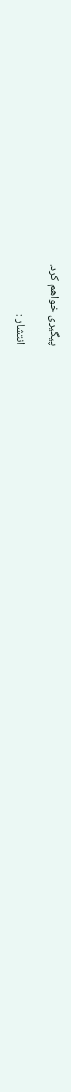پیگیری خواهم کرد.

انتشار :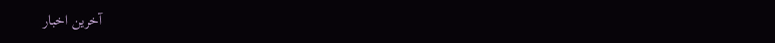آخرین اخبار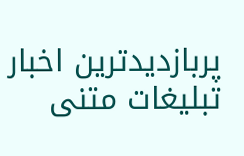پربازدیدترین اخبار
تبلیغات متنی